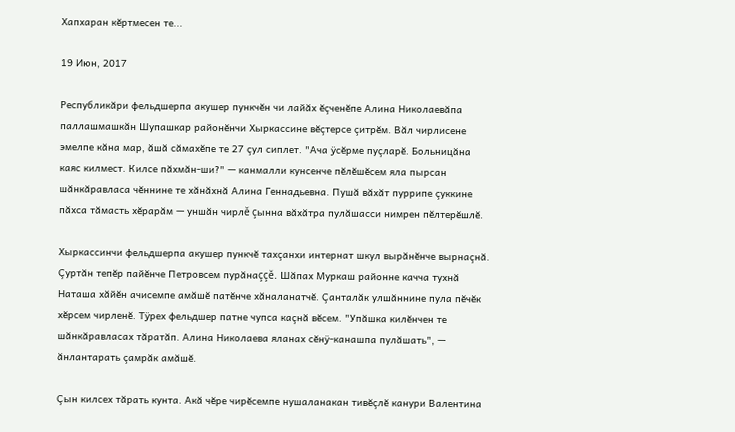Хапхаран кĕртмесен те...

19 Июн, 2017

Республикăри фельдшерпа акушер пункчĕн чи лайăх ĕçченĕпе Алина Николаевăпа паллашмашкăн Шупашкар районĕнчи Хыркассине вĕçтерсе çитрĕм. Вăл чирлисене эмелпе кăна мар, ăшă сăмахĕпе те 27 çул сиплет. "Ача ÿсĕрме пуçларĕ. Больницăна каяс килмест. Килсе пăхмăн-ши?" — канмалли кунсенче пĕлĕшĕсем яла пырсан шăнкăравласа чĕннине те хăнăхнă Алина Геннадьевна. Пушă вăхăт пуррипе çуккине пăхса тăмасть хĕрарăм — уншăн чирлĕ çынна вăхăтра пулăшасси нимрен пĕлтерĕшлĕ.

Хыркассинчи фельдшерпа акушер пункчĕ тахçанхи интернат шкул вырăнĕнче вырнаçнă. Çуртăн тепĕр пайĕнче Петровсем пурăнаççĕ. Шăпах Муркаш районне качча тухнă Наташа хăйĕн ачисемпе амăшĕ патĕнче хăналанатчĕ. Çанталăк улшăннине пула пĕчĕк хĕрсем чирленĕ. Тÿрех фельдшер патне чупса каçнă вĕсем. "Упăшка килĕнчен те шăнкăравласах тăратăп. Алина Николаева яланах сĕнÿ-канашпа пулăшать", — ăнлантарать çамрăк амăшĕ.

Çын килсех тăрать кунта. Акă чĕре чирĕсемпе нушаланакан тивĕçлĕ канури Валентина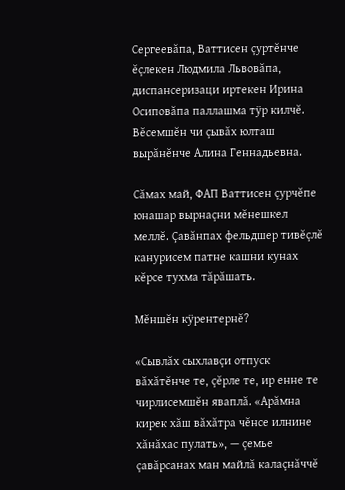Сергеевăпа, Ваттисен çуртĕнче ĕçлекен Людмила Львовăпа, диспансеризаци иртекен Ирина Осиповăпа паллашма тÿр килчĕ. Вĕсемшĕн чи çывăх юлташ вырăнĕнче Алина Геннадьевна.

Сăмах май, ФАП Ваттисен çурчĕпе юнашар вырнаçни мĕнешкел меллĕ. Çавăнпах фельдшер тивĕçлĕ канурисем патне кашни кунах кĕрсе тухма тăрăшать.

Мĕншĕн кÿрентернĕ?

«Сывлăх сыхлавçи отпуск вăхăтĕнче те, çĕрле те, ир енне те чирлисемшĕн яваплă. «Арăмна кирек хăш вăхăтра чĕнсе илнине хăнăхас пулать», — çемье çавăрсанах ман майлă калаçнăччĕ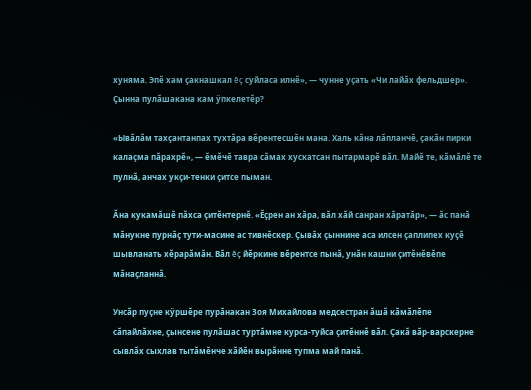хуняма. Эпĕ хам çакнашкал ĕç суйласа илнĕ», — чунне уçать «Чи лайăх фельдшер». Çынна пулăшакана кам ÿпкелетĕр?

«Ывăлăм тахçантанпах тухтăра вĕрентесшĕн мана. Халь кăна лăпланчĕ, çакăн пирки калаçма пăрахрĕ», — ĕмĕчĕ тавра сăмах хускатсан пытармарĕ вăл. Майĕ те, кăмăлĕ те пулнă, анчах укçи-тенки çитсе пыман.

Ăна кукамăшĕ пăхса çитĕнтернĕ. «Ĕçрен ан хăра, вăл хăй санран хăратăр», — ăс панă мăнукне пурнăç тути-масине ас тивнĕскер. Çывăх çыннине аса илсен çаплипех куçĕ шывланать хĕрарăмăн. Вăл ĕç йĕркине вĕрентсе пынă, унăн кашни çитĕнĕвĕпе мăнаçланнă.

Унсăр пуçне кÿршĕре пурăнакан Зоя Михайлова медсестран ăшă кăмăлĕпе сăпайлăхне, çынсене пулăшас туртăмне курса-туйса çитĕннĕ вăл. Çакă вăр-варскерне сывлăх сыхлав тытăмĕнче хăйĕн вырăнне тупма май панă.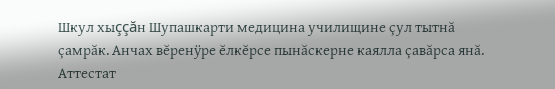Шкул хыççăн Шупашкарти медицина училищине çул тытнă çамрăк. Анчах вĕренÿре ĕлкĕрсе пынăскерне каялла çавăрса янă. Аттестат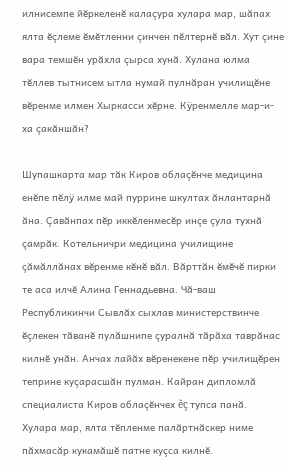илнисемпе йĕркеленĕ калаçура хулара мар, шăпах ялта ĕçлеме ĕмĕтленни çинчен пĕлтернĕ вăл. Хут çине вара темшĕн урăхла çырса хунă. Хулана юлма тĕллев тытнисем ытла нумай пулнăран училищĕне вĕренме илмен Хыркасси хĕрне. Кÿренмелле мар-и-ха çакăншăн?

Шупашкарта мар тăк Киров облаçĕнче медицина енĕпе пĕлÿ илме май пуррине шкултах ăнлантарнă ăна. Çавăнпах пĕр иккĕленмесĕр инçе çула тухнă çамрăк. Котельничри медицина училищине çăмăллăнах вĕренме кĕнĕ вăл. Вăрттăн ĕмĕчĕ пирки те аса илчĕ Алина Геннадьевна. Чă-ваш Республикинчи Сывлăх сыхлав министерствинче ĕçлекен тăванĕ пулăшнипе çуралнă тăрăха таврăнас килнĕ унăн. Анчах лайăх вĕренекене пĕр училищĕрен теприне куçарасшăн пулман. Кайран дипломлă специалиста Киров облаçĕнчех ĕç тупса панă. Хулара мар, ялта тĕпленме палăртнăскер ниме пăхмасăр кукамăшĕ патне куçса килнĕ.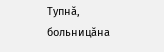Тупнă, больницăна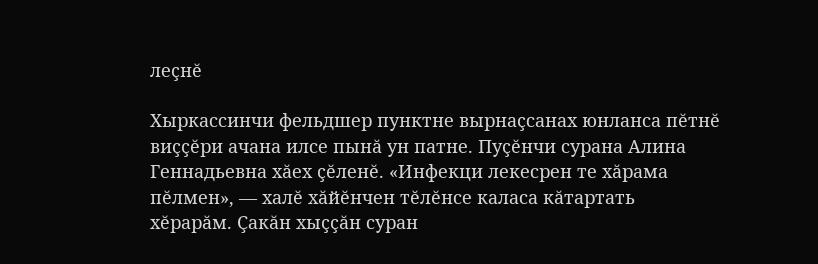леçнĕ

Хыркассинчи фельдшер пунктне вырнаçсанах юнланса пĕтнĕ виççĕри ачана илсе пынă ун патне. Пуçĕнчи сурана Алина Геннадьевна хăех çĕленĕ. «Инфекци лекесрен те хăрама пĕлмен», — халĕ хăйĕнчен тĕлĕнсе каласа кăтартать хĕрарăм. Çакăн хыççăн суран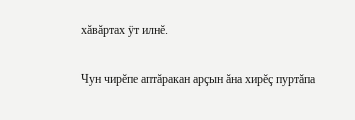хăвăртах ÿт илнĕ.

Чун чирĕпе аптăракан арçын ăна хирĕç пуртăпа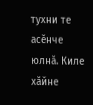тухни те асĕнче юлнă. Киле хăйне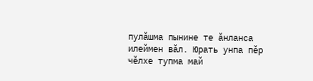пулăшма пынине те ăнланса илеймен вăл. Юрать унпа пĕр чĕлхе тупма май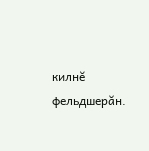килнĕ фельдшерăн.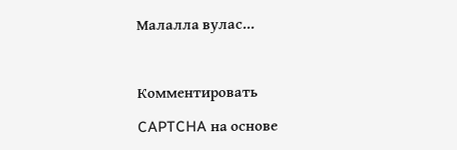Малалла вулас...



Комментировать

CAPTCHA на основе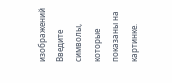изображений
Введите символы, которые показаны на картинке.